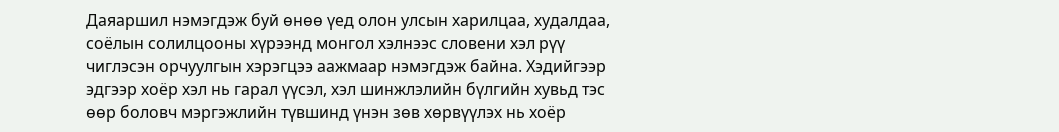Даяаршил нэмэгдэж буй өнөө үед олон улсын харилцаа, худалдаа, соёлын солилцооны хүрээнд монгол хэлнээс словени хэл рүү чиглэсэн орчуулгын хэрэгцээ аажмаар нэмэгдэж байна. Хэдийгээр эдгээр хоёр хэл нь гарал үүсэл, хэл шинжлэлийн бүлгийн хувьд тэс өөр боловч мэргэжлийн түвшинд үнэн зөв хөрвүүлэх нь хоёр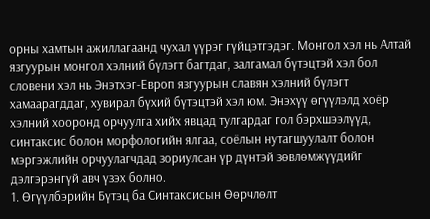орны хамтын ажиллагаанд чухал үүрэг гүйцэтгэдэг. Монгол хэл нь Алтай язгуурын монгол хэлний бүлэгт багтдаг, залгамал бүтэцтэй хэл бол словени хэл нь Энэтхэг-Европ язгуурын славян хэлний бүлэгт хамаарагддаг, хувирал бүхий бүтэцтэй хэл юм. Энэхүү өгүүлэлд хоёр хэлний хооронд орчуулга хийх явцад тулгардаг гол бэрхшээлүүд, синтаксис болон морфологийн ялгаа, соёлын нутагшуулалт болон мэргэжлийн орчуулагчдад зориулсан үр дүнтэй зөвлөмжүүдийг дэлгэрэнгүй авч үзэх болно.
1. Өгүүлбэрийн Бүтэц ба Синтаксисын Өөрчлөлт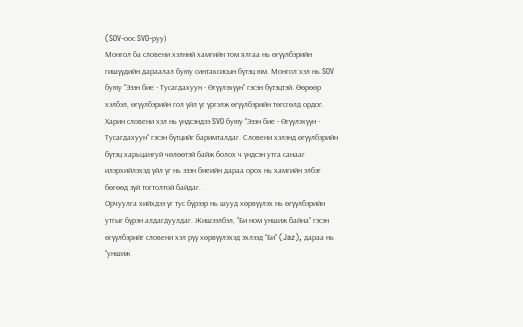(SOV-оос SVO-руу)
Монгол ба словени хэлний хамгийн том ялгаа нь өгүүлбэрийн гишүүдийн дараалал буюу синтаксисын бүтэц юм. Монгол хэл нь SOV буюу "Эзэн бие - Тусагдахуун - Өгүүлэхүүн" гэсэн бүтэцтэй. Өөрөөр хэлбэл, өгүүлбэрийн гол үйл үг үргэлж өгүүлбэрийн төгсгөлд ордог. Харин словени хэл нь үндсэндээ SVO буюу "Эзэн бие - Өгүүлэхүүн - Тусагдахуун" гэсэн бүтцийг баримталдаг. Словени хэлэнд өгүүлбэрийн бүтэц харьцангуй чөлөөтэй байж болох ч үндсэн утга санааг илэрхийлэхэд үйл үг нь эзэн биеийн дараа орох нь хамгийн элбэг бөгөөд зүй тогтолтой байдаг.
Орчуулга хийхдээ үг тус бүрээр нь шууд хөрвүүлэх нь өгүүлбэрийн утгыг бүрэн алдагдуулдаг. Жишээлбэл, "Би ном уншиж байна" гэсэн өгүүлбэрийг словени хэл рүү хөрвүүлэхэд эхлээд "Би" (Jaz), дараа нь "уншиж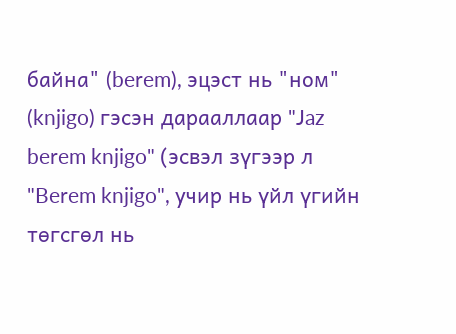байна" (berem), эцэст нь "ном" (knjigo) гэсэн дарааллаар "Jaz berem knjigo" (эсвэл зүгээр л "Berem knjigo", учир нь үйл үгийн төгсгөл нь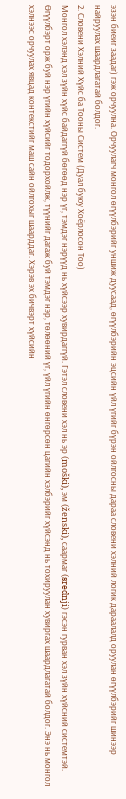эзэн биеиг заадаг) гэж орчуулна. Орчуулагч монгол өгүүлбэрийг уншиж дуусаад, өгүүлбэрийн эцсийн үйл үгийг бүрэн ойлгосны дараа словени хэлний логик дараалалд оруулан өгүүлбэрийг шинээр найруулах шаардлагатай болдог.
2. Словени Хэлний Хүйс ба Тооны Систем (Дуал буюу Хоёрлосон Тоо)
Монгол хэлэнд хэл зүйн хүйс байдаггүй бөгөөд нэр үг, тэмдэг нэрүүд нь хүйсээр хувирдаггүй. Гэтэл словени хэл нь эр (moški), эм (ženski), саармаг (srednji) гэсэн гурван хэл зүйн хүйсний системтэй. Өгүүлбэрт орж буй нэр үгийн хүйсийг тодорхойлж, түүнийг дагаж буй тэмдэг нэр, төлөөний үг, үйл үгийн өнгөрсөн цагийн хэлбэрийг хүйсэнд нь тохируулан хувиргах шаардлагатай болдог. Энэ нь монгол хэлнээс орчуулах явцад контекстийг маш сайн ойлгохыг шаарддаг. Хэрэв эх бичвэрт хүйсийн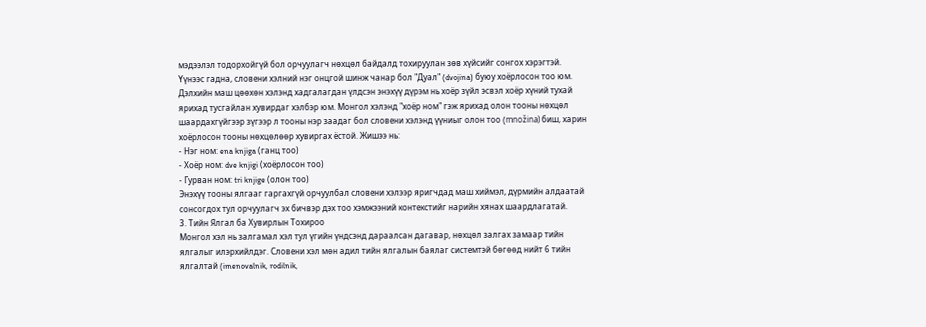мэдээлэл тодорхойгүй бол орчуулагч нөхцөл байдалд тохируулан зөв хүйсийг сонгох хэрэгтэй.
Үүнээс гадна, словени хэлний нэг онцгой шинж чанар бол "Дуал" (dvojina) буюу хоёрлосон тоо юм. Дэлхийн маш цөөхөн хэлэнд хадгалагдан үлдсэн энэхүү дүрэм нь хоёр зүйл эсвэл хоёр хүний тухай ярихад тусгайлан хувирдаг хэлбэр юм. Монгол хэлэнд "хоёр ном" гэж ярихад олон тооны нөхцөл шаардахгүйгээр зүгээр л тооны нэр заадаг бол словени хэлэнд үүниыг олон тоо (množina) биш, харин хоёрлосон тооны нөхцөлөөр хувиргах ёстой. Жишээ нь:
- Нэг ном: ena knjiga (ганц тоо)
- Хоёр ном: dve knjigi (хоёрлосон тоо)
- Гурван ном: tri knjige (олон тоо)
Энэхүү тооны ялгааг гаргахгүй орчуулбал словени хэлээр яригчдад маш хиймэл, дүрмийн алдаатай сонсогдох тул орчуулагч эх бичвэр дэх тоо хэмжээний контекстийг нарийн хянах шаардлагатай.
3. Тийн Ялгал ба Хувирлын Тохироо
Монгол хэл нь залгамал хэл тул үгийн үндсэнд дараалсан дагавар, нөхцөл залгах замаар тийн ялгалыг илэрхийлдэг. Словени хэл мөн адил тийн ялгалын баялаг системтэй бөгөөд нийт 6 тийн ялгалтай (imenovalnik, rodilnik,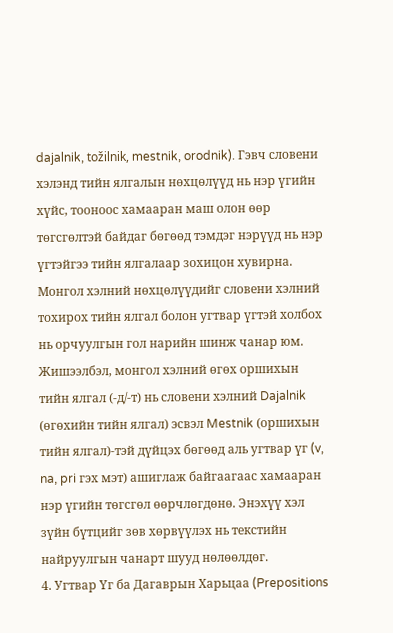dajalnik, tožilnik, mestnik, orodnik). Гэвч словени хэлэнд тийн ялгалын нөхцөлүүд нь нэр үгийн хүйс, тооноос хамааран маш олон өөр төгсгөлтэй байдаг бөгөөд тэмдэг нэрүүд нь нэр үгтэйгээ тийн ялгалаар зохицон хувирна.
Монгол хэлний нөхцөлүүдийг словени хэлний тохирох тийн ялгал болон угтвар үгтэй холбох нь орчуулгын гол нарийн шинж чанар юм. Жишээлбэл, монгол хэлний өгөх оршихын тийн ялгал (-д/-т) нь словени хэлний Dajalnik (өгөхийн тийн ялгал) эсвэл Mestnik (оршихын тийн ялгал)-тэй дүйцэх бөгөөд аль угтвар үг (v, na, pri гэх мэт) ашиглаж байгаагаас хамааран нэр үгийн төгсгөл өөрчлөгдөнө. Энэхүү хэл зүйн бүтцийг зөв хөрвүүлэх нь текстийн найруулгын чанарт шууд нөлөөлдөг.
4. Угтвар Үг ба Дагаврын Харьцаа (Prepositions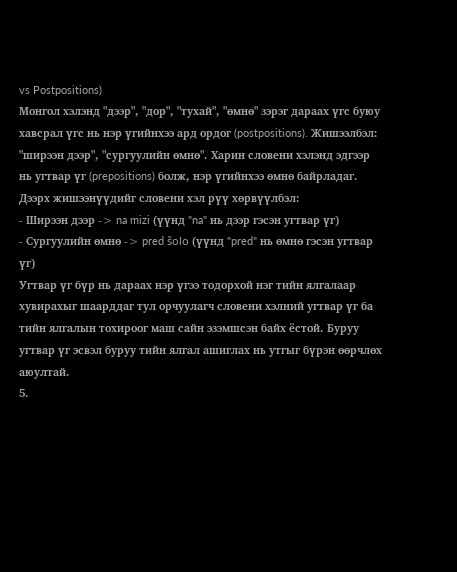vs Postpositions)
Монгол хэлэнд "дээр", "дор", "тухай", "өмнө" зэрэг дараах үгс буюу хавсрал үгс нь нэр үгийнхээ ард ордог (postpositions). Жишээлбэл: "ширээн дээр", "сургуулийн өмнө". Харин словени хэлэнд эдгээр нь угтвар үг (prepositions) болж, нэр үгийнхээ өмнө байрладаг. Дээрх жишээнүүдийг словени хэл рүү хөрвүүлбэл:
- Ширээн дээр -> na mizi (үүнд "na" нь дээр гэсэн угтвар үг)
- Сургуулийн өмнө -> pred šolo (үүнд "pred" нь өмнө гэсэн угтвар үг)
Угтвар үг бүр нь дараах нэр үгээ тодорхой нэг тийн ялгалаар хувирахыг шаарддаг тул орчуулагч словени хэлний угтвар үг ба тийн ялгалын тохироог маш сайн эзэмшсэн байх ёстой. Буруу угтвар үг эсвэл буруу тийн ялгал ашиглах нь утгыг бүрэн өөрчлөх аюултай.
5.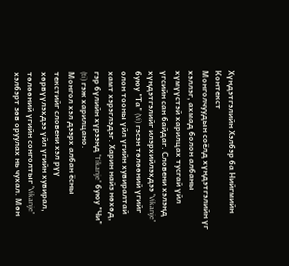Хүндэтгэлийн Хэлбэр ба Нийгмийн Контекст
Монголчуудын соёлд хүндэтгэлийн үг хэллэг, ахмад болон албаны хүмүүстэй харилцах тусгай үйл үгсийн сан байдаг. Словени хэлэнд хүндэтгэлийг илэрхийлэхдээ "Vikanje" буюу "Та" (Vi) гэсэн төлөөний үгийг олон тооны үйл үгийн хувиралтай хамт хэрэглэдэг. Харин найз нөхөд, гэр бүлийн хүрээнд "Tikanje" буюу "Чи" (ti) гэж харилцано.
Монгол хэл дээрх албан ёсны текстийг словени хэл рүү хөрвүүлэхдээ үйл үгийн хувирал, төлөөний үгийн сонголтыг "Vikanje" хэлбэрт зөв оруулах нь чухал. Мөн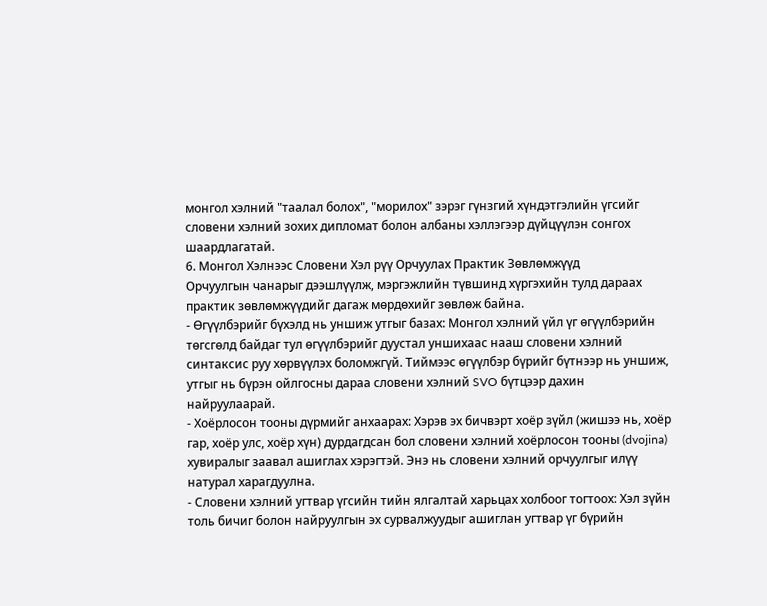монгол хэлний "таалал болох", "морилох" зэрэг гүнзгий хүндэтгэлийн үгсийг словени хэлний зохих дипломат болон албаны хэллэгээр дүйцүүлэн сонгох шаардлагатай.
6. Монгол Хэлнээс Словени Хэл рүү Орчуулах Практик Зөвлөмжүүд
Орчуулгын чанарыг дээшлүүлж, мэргэжлийн түвшинд хүргэхийн тулд дараах практик зөвлөмжүүдийг дагаж мөрдөхийг зөвлөж байна.
- Өгүүлбэрийг бүхэлд нь уншиж утгыг базах: Монгол хэлний үйл үг өгүүлбэрийн төгсгөлд байдаг тул өгүүлбэрийг дуустал уншихаас нааш словени хэлний синтаксис руу хөрвүүлэх боломжгүй. Тиймээс өгүүлбэр бүрийг бүтнээр нь уншиж, утгыг нь бүрэн ойлгосны дараа словени хэлний SVO бүтцээр дахин найруулаарай.
- Хоёрлосон тооны дүрмийг анхаарах: Хэрэв эх бичвэрт хоёр зүйл (жишээ нь, хоёр гар, хоёр улс, хоёр хүн) дурдагдсан бол словени хэлний хоёрлосон тооны (dvojina) хувиралыг заавал ашиглах хэрэгтэй. Энэ нь словени хэлний орчуулгыг илүү натурал харагдуулна.
- Словени хэлний угтвар үгсийн тийн ялгалтай харьцах холбоог тогтоох: Хэл зүйн толь бичиг болон найруулгын эх сурвалжуудыг ашиглан угтвар үг бүрийн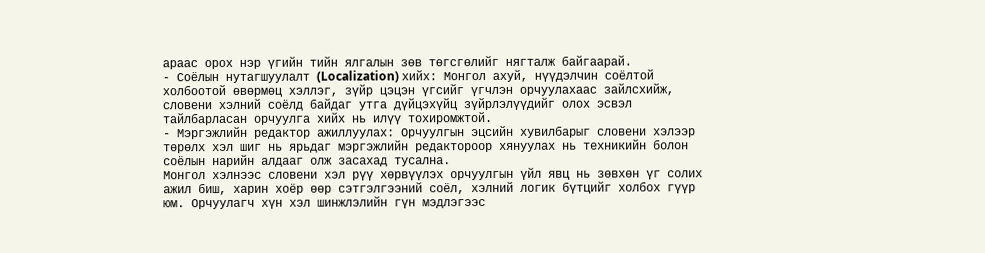араас орох нэр үгийн тийн ялгалын зөв төгсгөлийг нягталж байгаарай.
- Соёлын нутагшуулалт (Localization) хийх: Монгол ахуй, нүүдэлчин соёлтой холбоотой өвөрмөц хэллэг, зүйр цэцэн үгсийг үгчлэн орчуулахаас зайлсхийж, словени хэлний соёлд байдаг утга дүйцэхүйц зүйрлэлүүдийг олох эсвэл тайлбарласан орчуулга хийх нь илүү тохиромжтой.
- Мэргэжлийн редактор ажиллуулах: Орчуулгын эцсийн хувилбарыг словени хэлээр төрөлх хэл шиг нь ярьдаг мэргэжлийн редактороор хянуулах нь техникийн болон соёлын нарийн алдааг олж засахад тусална.
Монгол хэлнээс словени хэл рүү хөрвүүлэх орчуулгын үйл явц нь зөвхөн үг солих ажил биш, харин хоёр өөр сэтгэлгээний соёл, хэлний логик бүтцийг холбох гүүр юм. Орчуулагч хүн хэл шинжлэлийн гүн мэдлэгээс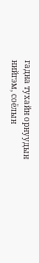гадна тухайн орнуудын нийгэм, соёлын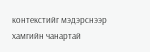контекстийг мэдэрснээр хамгийн чанартай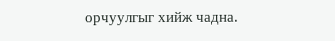орчуулгыг хийж чадна.